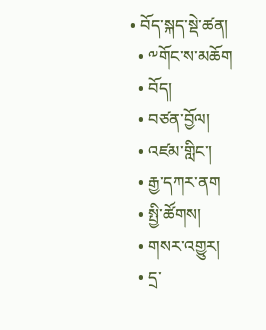• བོད་སྐད་སྡེ་ཚན།
  • ༸གོང་ས་མཆོག
  • བོད།
  • བཙན་བྱོལ།
  • འཛམ་གླིང་།
  • རྒྱ་དཀར་ནག
  • སྤྱི་ཚོགས།
  • གསར་འགྱུར།
  • དྲ་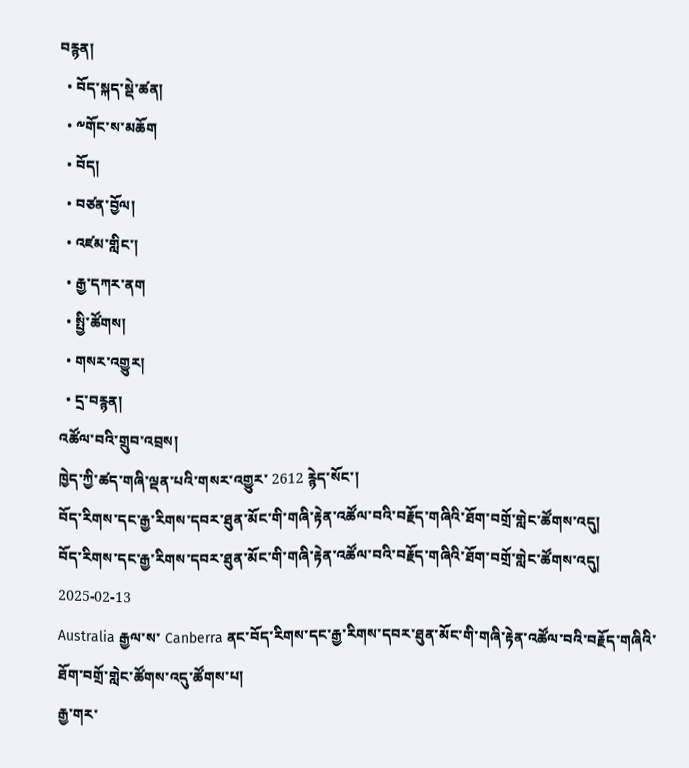བརྙན།
  • བོད་སྐད་སྡེ་ཚན།
  • ༸གོང་ས་མཆོག
  • བོད།
  • བཙན་བྱོལ།
  • འཛམ་གླིང་།
  • རྒྱ་དཀར་ནག
  • སྤྱི་ཚོགས།
  • གསར་འགྱུར།
  • དྲ་བརྙན།
འཚོལ་བའི་གྲུབ་འབྲས།
ཁྱེད་ཀྱི་ཚད་གཞི་ལྡན་པའི་གསར་འགྱུར་ 2612 རྙེད་སོང་།
བོད་རིགས་དང་རྒྱ་རིགས་དབར་ཐུན་མོང་གི་གཞི་རྟེན་འཚོལ་བའི་བརྗོད་གཞིའི་ཐོག་བགྲོ་གླེང་ཚོགས་འདུ།
བོད་རིགས་དང་རྒྱ་རིགས་དབར་ཐུན་མོང་གི་གཞི་རྟེན་འཚོལ་བའི་བརྗོད་གཞིའི་ཐོག་བགྲོ་གླེང་ཚོགས་འདུ། 2025-02-13
Australia རྒྱལ་ས་ Canberra ནང་བོད་རིགས་དང་རྒྱ་རིགས་དབར་ཐུན་མོང་གི་གཞི་རྟེན་འཚོལ་བའི་བརྗོད་གཞིའི་ཐོག་བགྲོ་གླེང་ཚོགས་འདུ་ཚོགས་པ།
རྒྱ་གར་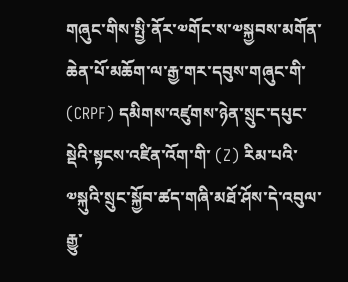གཞུང་གིས་སྤྱི་ནོར་༧གོང་ས་༧སྐྱབས་མགོན་ཆེན་པོ་མཆོག་ལ་རྒྱ་གར་དབུས་གཞུང་གི་ (CRPF) དམིགས་འཛུགས་ཉེན་སྲུང་དཔུང་སྡེའི་སྟངས་འཛིན་འོག་གི་ (Z) རིམ་པའི་༧སྐུའི་སྲུང་སྐྱོབ་ཚད་གཞི་མཐོ་ཤོས་དེ་འབུལ་རྒྱུ་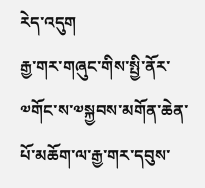རེད་འདུག
རྒྱ་གར་གཞུང་གིས་སྤྱི་ནོར་༧གོང་ས་༧སྐྱབས་མགོན་ཆེན་པོ་མཆོག་ལ་རྒྱ་གར་དབུས་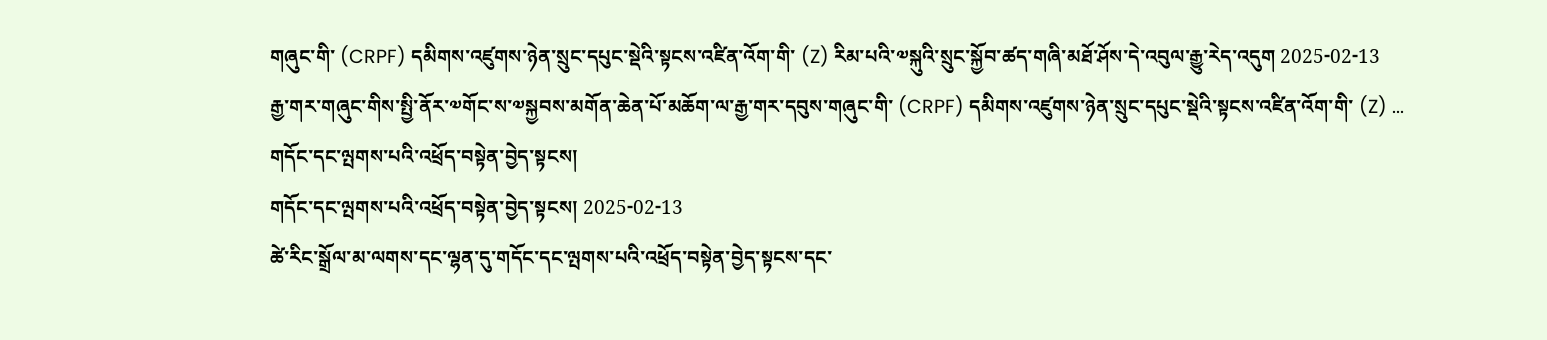གཞུང་གི་ (CRPF) དམིགས་འཛུགས་ཉེན་སྲུང་དཔུང་སྡེའི་སྟངས་འཛིན་འོག་གི་ (Z) རིམ་པའི་༧སྐུའི་སྲུང་སྐྱོབ་ཚད་གཞི་མཐོ་ཤོས་དེ་འབུལ་རྒྱུ་རེད་འདུག 2025-02-13
རྒྱ་གར་གཞུང་གིས་སྤྱི་ནོར་༧གོང་ས་༧སྐྱབས་མགོན་ཆེན་པོ་མཆོག་ལ་རྒྱ་གར་དབུས་གཞུང་གི་ (CRPF) དམིགས་འཛུགས་ཉེན་སྲུང་དཔུང་སྡེའི་སྟངས་འཛིན་འོག་གི་ (Z) ...
གདོང་དང་ལྤགས་པའི་འཕྲོད་བསྟེན་བྱེད་སྟངས།
གདོང་དང་ལྤགས་པའི་འཕྲོད་བསྟེན་བྱེད་སྟངས། 2025-02-13
ཚེ་རིང་སྒྲོལ་མ་ལགས་དང་ལྷན་དུ་གདོང་དང་ལྤགས་པའི་འཕྲོད་བསྟེན་བྱེད་སྟངས་དང་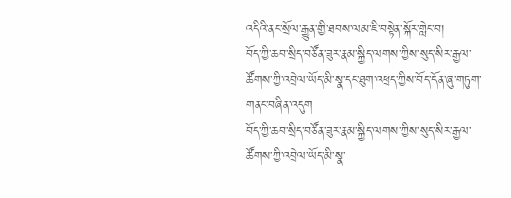འདིའི་ནང་སྲོལ་རྒྱུན་གྱི་ཐབས་ལམ་ཇི་བསྟེན་སྐོར་གླེང་བ།
བོད་ཀྱི་ཆབ་སྲིད་བཙོན་ཟུར་རྣམ་སྐྱིད་ལགས་ཀྱིས་སུད་སིར་རྒྱལ་ཚོགས་ཀྱི་འབྲེལ་ཡོད་མི་སྣ་དང་ཐུག་འཕྲད་ཀྱིས་བོད་དོན་ཞུ་གཏུག་གནང་བཞིན་འདུག
བོད་ཀྱི་ཆབ་སྲིད་བཙོན་ཟུར་རྣམ་སྐྱིད་ལགས་ཀྱིས་སུད་སིར་རྒྱལ་ཚོགས་ཀྱི་འབྲེལ་ཡོད་མི་སྣ་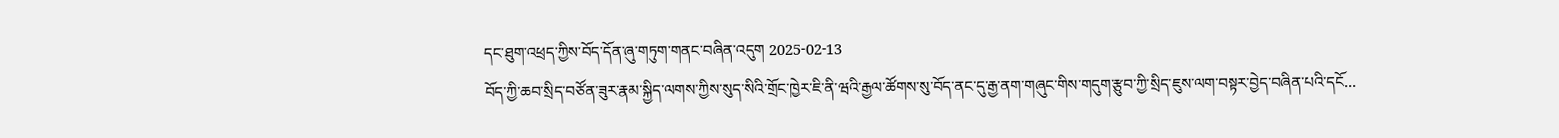དང་ཐུག་འཕྲད་ཀྱིས་བོད་དོན་ཞུ་གཏུག་གནང་བཞིན་འདུག 2025-02-13
བོད་ཀྱི་ཆབ་སྲིད་བཙོན་ཟུར་རྣམ་སྐྱིད་ལགས་ཀྱིས་སུད་སིའི་གྲོང་ཁྱེར་ཇི་ནི་ཝའི་རྒྱལ་ཚོགས་སུ་བོད་ནང་དུ་རྒྱ་ནག་གཞུང་གིས་གདུག་རྩུབ་ཀྱི་སྲིད་ཇུས་ལག་བསྟར་བྱེད་བཞིན་པའི་དངོ...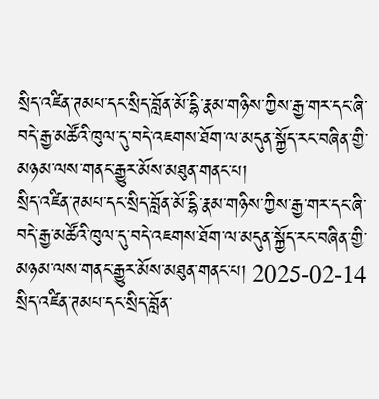སྲིད་འཛིན་ཊམཔ་དང་སྲིད་བློན་མོ་དྷི་རྣམ་གཉིས་ཀྱིས་རྒྱ་གར་དང་ཞི་བདེ་རྒྱ་མཚོའི་ཁུལ་དུ་བདེ་འཇགས་ཐོག་ལ་མདུན་སྐྱོད་རང་བཞིན་གྱི་མཉམ་ལས་གནང་རྒྱུར་མོས་མཐུན་གནང་པ།
སྲིད་འཛིན་ཊམཔ་དང་སྲིད་བློན་མོ་དྷི་རྣམ་གཉིས་ཀྱིས་རྒྱ་གར་དང་ཞི་བདེ་རྒྱ་མཚོའི་ཁུལ་དུ་བདེ་འཇགས་ཐོག་ལ་མདུན་སྐྱོད་རང་བཞིན་གྱི་མཉམ་ལས་གནང་རྒྱུར་མོས་མཐུན་གནང་པ། 2025-02-14
སྲིད་འཛིན་ཊམཔ་དང་སྲིད་བློན་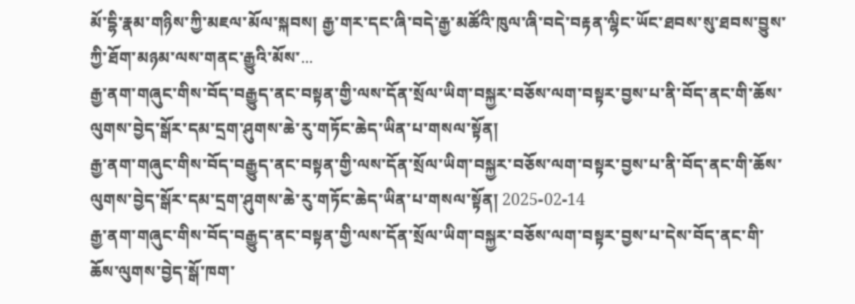མོ་དྷི་རྣམ་གཉིས་ཀྱི་མཇལ་མོལ་སྐབས། རྒྱ་གར་དང་ཞི་བདེ་རྒྱ་མཚོའི་ཁུལ་ཞི་བདེ་བརྟན་ལྷིང་ཡོང་ཐབས་སུ་ཐབས་བྱུས་ཀྱི་ཐོག་མཉམ་ལས་གནང་རྒྱུའི་མོས་...
རྒྱ་ནག་གཞུང་གིས་བོད་བརྒྱུད་ནང་བསྟན་གྱི་ལས་དོན་སྲོལ་ཡིག་བསྐྱར་བཅོས་ལག་བསྟར་བྱས་པ་ནི་བོད་ནང་གི་ཆོས་ལུགས་བྱེད་སྒོར་དམ་དྲག་ཤུགས་ཆེ་རུ་གཏོང་ཆེད་ཡིན་པ་གསལ་སྟོན།
རྒྱ་ནག་གཞུང་གིས་བོད་བརྒྱུད་ནང་བསྟན་གྱི་ལས་དོན་སྲོལ་ཡིག་བསྐྱར་བཅོས་ལག་བསྟར་བྱས་པ་ནི་བོད་ནང་གི་ཆོས་ལུགས་བྱེད་སྒོར་དམ་དྲག་ཤུགས་ཆེ་རུ་གཏོང་ཆེད་ཡིན་པ་གསལ་སྟོན། 2025-02-14
རྒྱ་ནག་གཞུང་གིས་བོད་བརྒྱུད་ནང་བསྟན་གྱི་ལས་དོན་སྲོལ་ཡིག་བསྐྱར་བཅོས་ལག་བསྟར་བྱས་པ་དེས་བོད་ནང་གི་ཆོས་ལུགས་བྱེད་སྒོ་ཁག་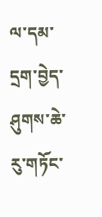ལ་དམ་དྲག་བྱེད་ཤུགས་ཆེ་རུ་གཏོང་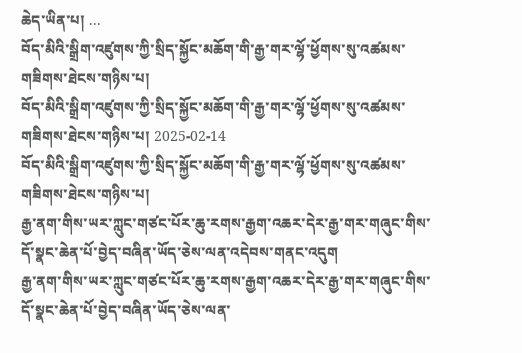ཆེད་ཡིན་པ། ...
བོད་མིའི་སྒྲིག་འཛུགས་ཀྱི་སྲིད་སྐྱོང་མཆོག་གི་རྒྱ་གར་ལྷོ་ཕྱོགས་སུ་འཚམས་གཟིགས་ཐེངས་གཉིས་པ།
བོད་མིའི་སྒྲིག་འཛུགས་ཀྱི་སྲིད་སྐྱོང་མཆོག་གི་རྒྱ་གར་ལྷོ་ཕྱོགས་སུ་འཚམས་གཟིགས་ཐེངས་གཉིས་པ། 2025-02-14
བོད་མིའི་སྒྲིག་འཛུགས་ཀྱི་སྲིད་སྐྱོང་མཆོག་གི་རྒྱ་གར་ལྷོ་ཕྱོགས་སུ་འཚམས་གཟིགས་ཐེངས་གཉིས་པ།
རྒྱ་ནག་གིས་ཡར་ཀླུང་གཙང་པོར་ཆུ་རགས་རྒྱག་འཆར་དེར་རྒྱ་གར་གཞུང་གིས་དོ་སྣང་ཆེན་པོ་བྱེད་བཞིན་ཡོད་ཅེས་ལན་འདེབས་གནང་འདུག
རྒྱ་ནག་གིས་ཡར་ཀླུང་གཙང་པོར་ཆུ་རགས་རྒྱག་འཆར་དེར་རྒྱ་གར་གཞུང་གིས་དོ་སྣང་ཆེན་པོ་བྱེད་བཞིན་ཡོད་ཅེས་ལན་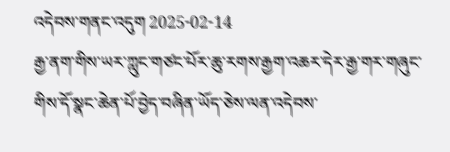འདེབས་གནང་འདུག 2025-02-14
རྒྱ་ནག་གིས་ཡར་ཀླུང་གཙང་པོར་ཆུ་རགས་རྒྱག་འཆར་དེར་རྒྱ་གར་གཞུང་གིས་དོ་སྣང་ཆེན་པོ་བྱེད་བཞིན་ཡོད་ཅེས་ལན་འདེབས་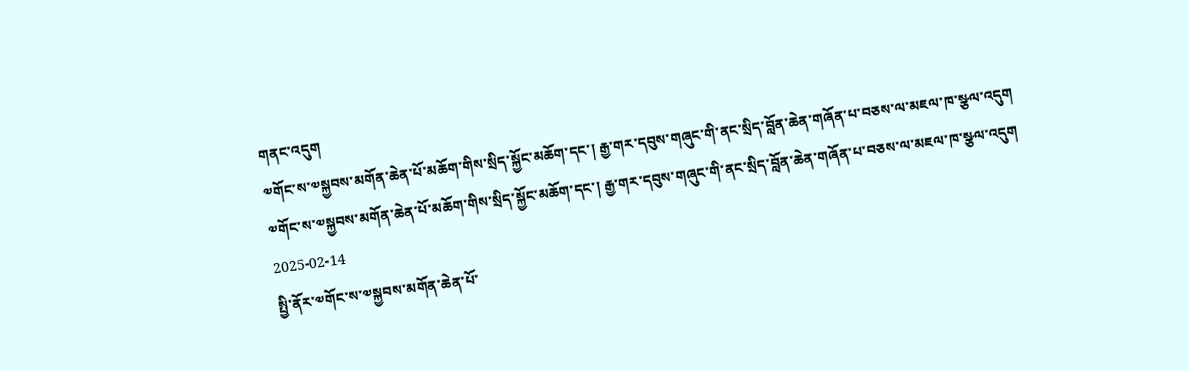གནང་འདུག
༧གོང་ས་༧སྐྱབས་མགོན་ཆེན་པོ་མཆོག་གིས་སྲིད་སྐྱོང་མཆོག་དང་། རྒྱ་གར་དབུས་གཞུང་གི་ནང་སྲིད་བློན་ཆེན་གཞོན་པ་བཅས་ལ་མཇལ་ཁ་སྩལ་འདུག
༧གོང་ས་༧སྐྱབས་མགོན་ཆེན་པོ་མཆོག་གིས་སྲིད་སྐྱོང་མཆོག་དང་། རྒྱ་གར་དབུས་གཞུང་གི་ནང་སྲིད་བློན་ཆེན་གཞོན་པ་བཅས་ལ་མཇལ་ཁ་སྩལ་འདུག 2025-02-14
སྤྱི་ནོར་༧གོང་ས་༧སྐྱབས་མགོན་ཆེན་པོ་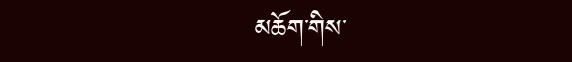མཆོག་གིས་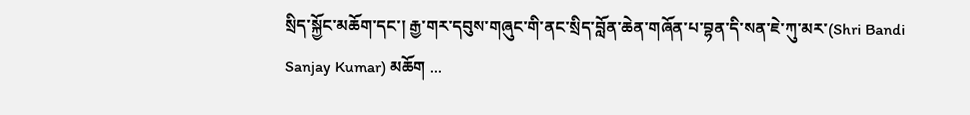སྲིད་སྐྱོང་མཆོག་དང་། རྒྱ་གར་དབུས་གཞུང་གི་ནང་སྲིད་བློན་ཆེན་གཞོན་པ་བྷན་དི་སན་ཇེ་ཀུ་མར་(Shri Bandi Sanjay Kumar) མཆོག ...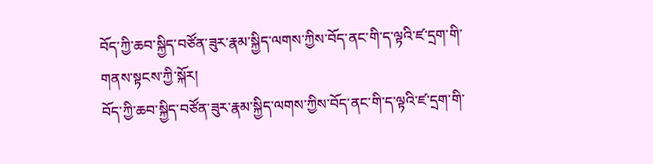བོད་ཀྱི་ཆབ་སྐྱིད་བཙོན་ཟུར་རྣམ་སྐྱིད་ལགས་ཀྱིས་བོད་ནང་གི་ད་ལྟའི་ཛ་དྲག་གི་གནས་སྟངས་ཀྱི་སྐོར།
བོད་ཀྱི་ཆབ་སྐྱིད་བཙོན་ཟུར་རྣམ་སྐྱིད་ལགས་ཀྱིས་བོད་ནང་གི་ད་ལྟའི་ཛ་དྲག་གི་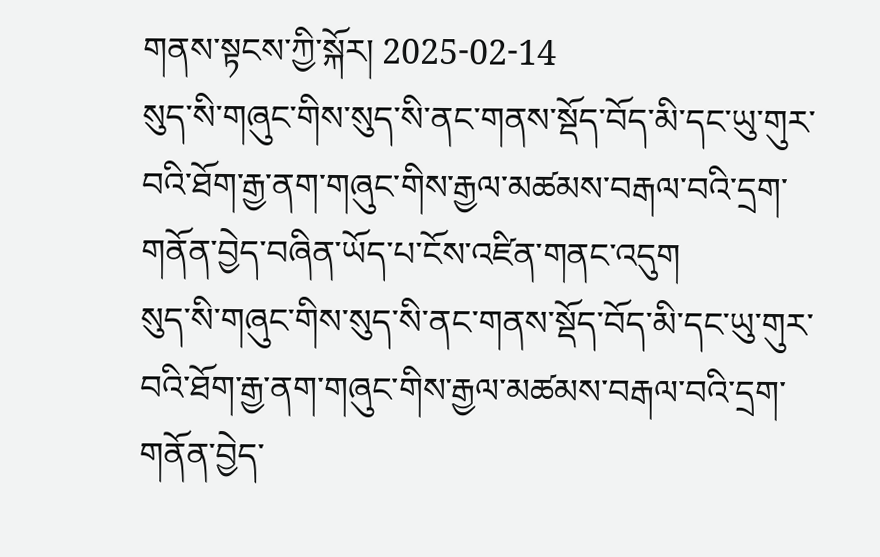གནས་སྟངས་ཀྱི་སྐོར། 2025-02-14
སུད་སི་གཞུང་གིས་སུད་སི་ནང་གནས་སྡོད་བོད་མི་དང་ཡུ་གུར་བའི་ཐོག་རྒྱ་ནག་གཞུང་གིས་རྒྱལ་མཚམས་བརྒལ་བའི་དྲག་གནོན་བྱེད་བཞིན་ཡོད་པ་ངོས་འཛིན་གནང་འདུག
སུད་སི་གཞུང་གིས་སུད་སི་ནང་གནས་སྡོད་བོད་མི་དང་ཡུ་གུར་བའི་ཐོག་རྒྱ་ནག་གཞུང་གིས་རྒྱལ་མཚམས་བརྒལ་བའི་དྲག་གནོན་བྱེད་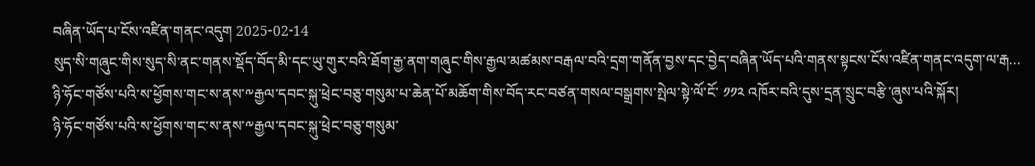བཞིན་ཡོད་པ་ངོས་འཛིན་གནང་འདུག 2025-02-14
སུད་སི་གཞུང་གིས་སུད་སི་ནང་གནས་སྡོད་བོད་མི་དང་ཡུ་གུར་བའི་ཐོག་རྒྱ་ནག་གཞུང་གིས་རྒྱལ་མཚམས་བརྒལ་བའི་དྲག་གནོན་བྱས་དང་བྱེད་བཞིན་ཡོད་པའི་གནས་སྟངས་ངོས་འཛིན་གནང་འདུག་ལ་རྒ...
ཉི་ཧོང་གཙོས་པའི་ས་ཕྱོགས་གང་ས་ནས་༸རྒྱལ་དབང་སྐུ་ཕྲེང་བཅུ་གསུམ་པ་ཆེན་པོ་མཆོག་གིས་བོད་རང་བཙན་གསལ་བསྒྲགས་སྤེལ་སྟེ་ལོ་ངོ་ ༡༡༢ འཁོར་བའི་དུས་དྲན་སྲུང་བརྩི་ཞུས་པའི་སྐོར།
ཉི་ཧོང་གཙོས་པའི་ས་ཕྱོགས་གང་ས་ནས་༸རྒྱལ་དབང་སྐུ་ཕྲེང་བཅུ་གསུམ་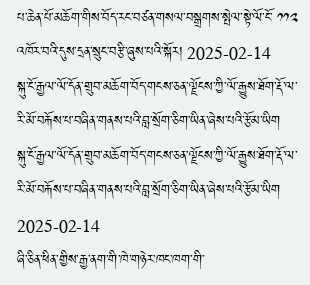པ་ཆེན་པོ་མཆོག་གིས་བོད་རང་བཙན་གསལ་བསྒྲགས་སྤེལ་སྟེ་ལོ་ངོ་ ༡༡༢ འཁོར་བའི་དུས་དྲན་སྲུང་བརྩི་ཞུས་པའི་སྐོར། 2025-02-14
སྐུ་ངོ་རྒྱལ་ལོ་དོན་གྲུབ་མཆོག་བོད་གངས་ཅན་ལྗོངས་ཀྱི་ལོ་རྒྱུས་ཐོག་རྡོ་ལ་རི་མོ་བརྐོས་པ་བཞིན་གནས་པའི་བླ་སྲོག་ཅིག་ཡིན་ཞེས་པའི་རྩོམ་ཡིག
སྐུ་ངོ་རྒྱལ་ལོ་དོན་གྲུབ་མཆོག་བོད་གངས་ཅན་ལྗོངས་ཀྱི་ལོ་རྒྱུས་ཐོག་རྡོ་ལ་རི་མོ་བརྐོས་པ་བཞིན་གནས་པའི་བླ་སྲོག་ཅིག་ཡིན་ཞེས་པའི་རྩོམ་ཡིག 2025-02-14
ཞི་ཅིན་ཕིན་གྱིས་རྒྱ་ནག་གི་ཁེ་གཉེར་ཁང་ཁག་གི་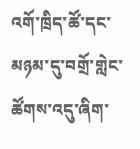འགོ་ཁྲིད་ཚོ་དང་མཉམ་དུ་བགྲོ་གླེང་ཚོགས་འདུ་ཞིག་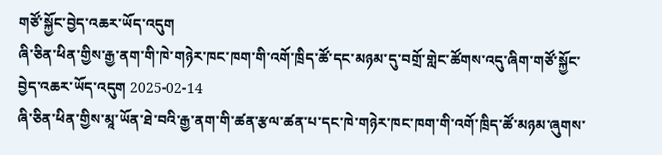གཙོ་སྐྱོང་བྱེད་འཆར་ཡོད་འདུག
ཞི་ཅིན་ཕིན་གྱིས་རྒྱ་ནག་གི་ཁེ་གཉེར་ཁང་ཁག་གི་འགོ་ཁྲིད་ཚོ་དང་མཉམ་དུ་བགྲོ་གླེང་ཚོགས་འདུ་ཞིག་གཙོ་སྐྱོང་བྱེད་འཆར་ཡོད་འདུག 2025-02-14
ཞི་ཅིན་ཕིན་གྱིས་མཱ་ཡོན་ཐེ་བའི་རྒྱ་ནག་གི་ཚན་རྩལ་ཚན་པ་དང་ཁེ་གཉེར་ཁང་ཁག་གི་འགོ་ཁྲིད་ཚོ་མཉམ་ཞུགས་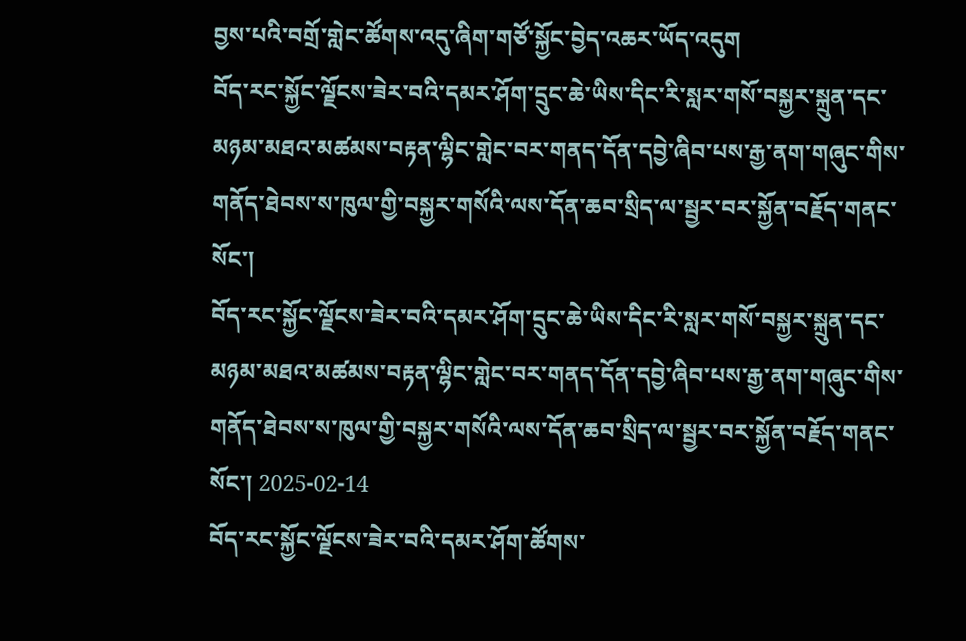བྱས་པའི་བགྲོ་གླེང་ཚོགས་འདུ་ཞིག་གཙོ་སྐྱོང་བྱེད་འཆར་ཡོད་འདུག
བོད་རང་སྐྱོང་ལྗོངས་ཟེར་བའི་དམར་ཤོག་དྲུང་ཆེ་ཡིས་དིང་རི་སླར་གསོ་བསྐྱར་སྐྲུན་དང་མཉམ་མཐའ་མཚམས་བརྟན་ལྷིང་གླེང་བར་གནད་དོན་དབྱེ་ཞིབ་པས་རྒྱ་ནག་གཞུང་གིས་གནོད་ཐེབས་ས་ཁུལ་གྱི་བསྐྱར་གསོའི་ལས་དོན་ཆབ་སྲིད་ལ་སྦྱར་བར་སྐྱོན་བརྗོད་གནང་སོང་།
བོད་རང་སྐྱོང་ལྗོངས་ཟེར་བའི་དམར་ཤོག་དྲུང་ཆེ་ཡིས་དིང་རི་སླར་གསོ་བསྐྱར་སྐྲུན་དང་མཉམ་མཐའ་མཚམས་བརྟན་ལྷིང་གླེང་བར་གནད་དོན་དབྱེ་ཞིབ་པས་རྒྱ་ནག་གཞུང་གིས་གནོད་ཐེབས་ས་ཁུལ་གྱི་བསྐྱར་གསོའི་ལས་དོན་ཆབ་སྲིད་ལ་སྦྱར་བར་སྐྱོན་བརྗོད་གནང་སོང་། 2025-02-14
བོད་རང་སྐྱོང་ལྗོངས་ཟེར་བའི་དམར་ཤོག་ཚོགས་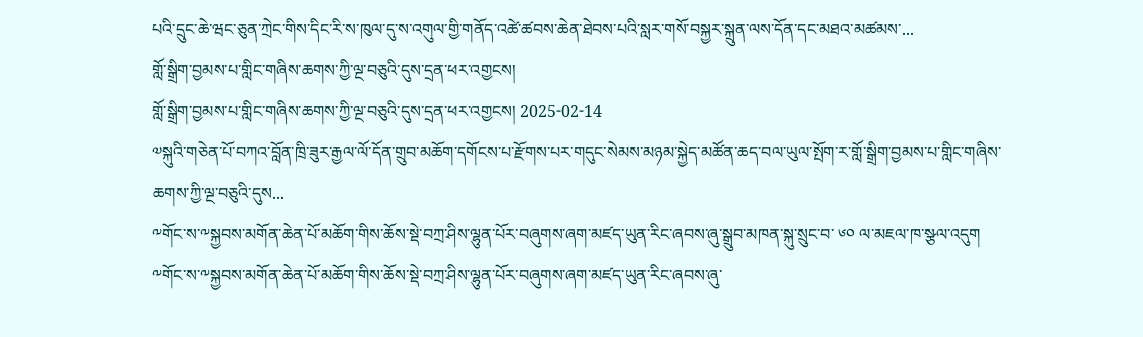པའི་དྲུང་ཆེ་ཝང་ཅུན་ཀྲེང་གིས་དིང་རི་ས་ཁུལ་དུ་ས་འགུལ་གྱི་གནོད་འཚེ་ཚབས་ཆེན་ཐེབས་པའི་སླར་གསོ་བསྐྱར་སྐྲུན་ལས་དོན་དང་མཐའ་མཚམས་...
གློ་སྒྲིག་བྱམས་པ་གླིང་གཞིས་ཆགས་ཀྱི་ལྔ་བཅུའི་དུས་དྲན་ཕར་འགྱངས།
གློ་སྒྲིག་བྱམས་པ་གླིང་གཞིས་ཆགས་ཀྱི་ལྔ་བཅུའི་དུས་དྲན་ཕར་འགྱངས། 2025-02-14
༧སྐུའི་གཅེན་པོ་བཀའ་བློན་ཁྲི་ཟུར་རྒྱལ་ལོ་དོན་གྲུབ་མཆོག་དགོངས་པ་རྫོགས་པར་གདུང་སེམས་མཉམ་སྐྱེད་མཚོན་ཆད་བལ་ཡུལ་སྤོག་ར་གློ་སྒྲིག་བྱམས་པ་གླིང་གཞིས་ཆགས་ཀྱི་ལྔ་བཅུའི་དུས...
༸གོང་ས་༸སྐྱབས་མགོན་ཆེན་པོ་མཆོག་གིས་ཆོས་སྡེ་བཀྲ་ཤིས་ལྷུན་པོར་བཞུགས་ཞག་མཛད་ཡུན་རིང་ཞབས་ཞུ་སྒྲུབ་མཁན་སྐུ་སྲུང་བ་ ༦༠ ལ་མཇལ་ཁ་སྩལ་འདུག
༸གོང་ས་༸སྐྱབས་མགོན་ཆེན་པོ་མཆོག་གིས་ཆོས་སྡེ་བཀྲ་ཤིས་ལྷུན་པོར་བཞུགས་ཞག་མཛད་ཡུན་རིང་ཞབས་ཞུ་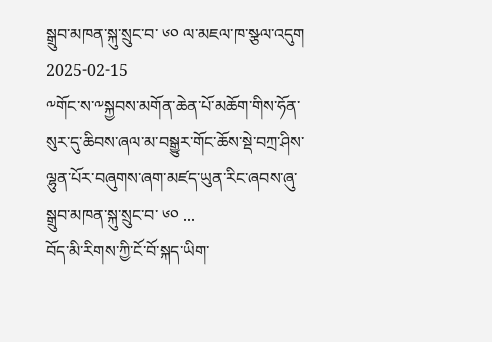སྒྲུབ་མཁན་སྐུ་སྲུང་བ་ ༦༠ ལ་མཇལ་ཁ་སྩལ་འདུག 2025-02-15
༸གོང་ས་༸སྐྱབས་མགོན་ཆེན་པོ་མཆོག་གིས་ཧོན་སུར་དུ་ཆིབས་ཞལ་མ་བསྒྱུར་གོང་ཆོས་སྡེ་བཀྲ་ཤིས་ལྷུན་པོར་བཞུགས་ཞག་མཛད་ཡུན་རིང་ཞབས་ཞུ་སྒྲུབ་མཁན་སྐུ་སྲུང་བ་ ༦༠ ...
བོད་མི་རིགས་ཀྱི་ངོ་བོ་སྐད་ཡིག་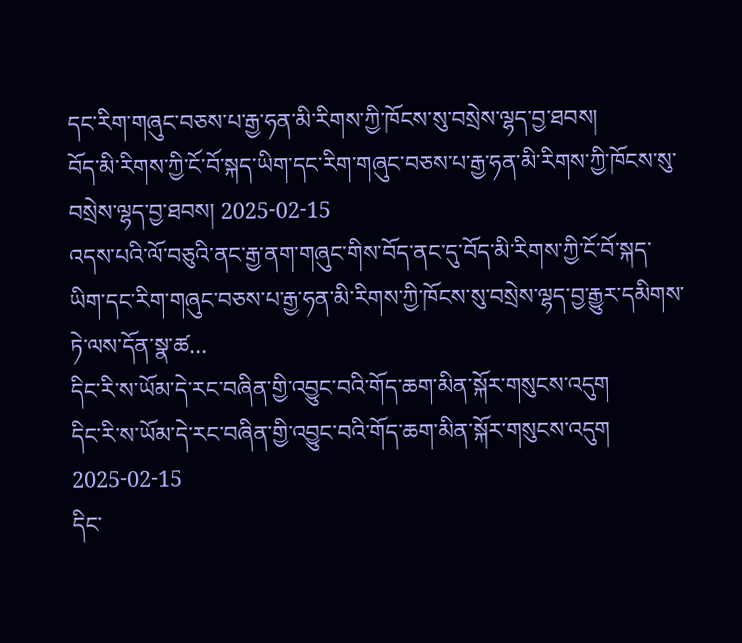དང་རིག་གཞུང་བཅས་པ་རྒྱ་ཧན་མི་རིགས་ཀྱི་ཁོངས་སུ་བསྲེས་ལྷད་བྱ་ཐབས།
བོད་མི་རིགས་ཀྱི་ངོ་བོ་སྐད་ཡིག་དང་རིག་གཞུང་བཅས་པ་རྒྱ་ཧན་མི་རིགས་ཀྱི་ཁོངས་སུ་བསྲེས་ལྷད་བྱ་ཐབས། 2025-02-15
འདས་པའི་ལོ་བཅུའི་ནང་རྒྱ་ནག་གཞུང་གིས་བོད་ནང་དུ་བོད་མི་རིགས་ཀྱི་ངོ་བོ་སྐད་ཡིག་དང་རིག་གཞུང་བཅས་པ་རྒྱ་ཧན་མི་རིགས་ཀྱི་ཁོངས་སུ་བསྲེས་ལྷད་བྱ་རྒྱུར་དམིགས་ཏེ་ལས་དོན་སྣ་ཚ...
དིང་རི་ས་ཡོམ་དེ་རང་བཞིན་གྱི་འབྱུང་བའི་གོད་ཆག་མིན་སྐོར་གསུངས་འདུག
དིང་རི་ས་ཡོམ་དེ་རང་བཞིན་གྱི་འབྱུང་བའི་གོད་ཆག་མིན་སྐོར་གསུངས་འདུག 2025-02-15
དིང་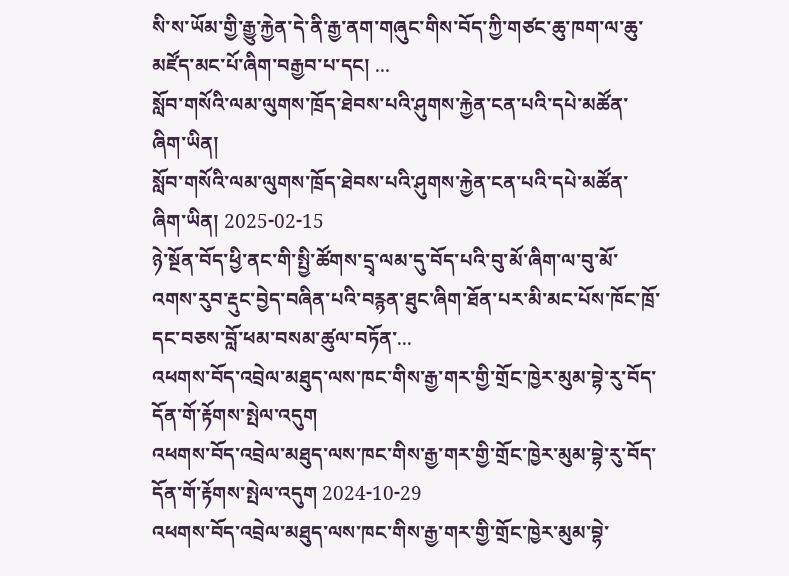སི་ས་ཡོམ་གྱི་རྒྱུ་རྐྱེན་དེ་ནི་རྒྱ་ནག་གཞུང་གིས་བོད་ཀྱི་གཙང་ཆུ་ཁག་ལ་ཆུ་མཛོད་མང་པོ་ཞིག་བརྒྱབ་པ་དང། ...
སློབ་གསོའི་ལམ་ལུགས་ཁྲོད་ཐེབས་པའི་ཤུགས་རྐྱེན་ངན་པའི་དཔེ་མཚོན་ཞིག་ཡིན།
སློབ་གསོའི་ལམ་ལུགས་ཁྲོད་ཐེབས་པའི་ཤུགས་རྐྱེན་ངན་པའི་དཔེ་མཚོན་ཞིག་ཡིན། 2025-02-15
ཉེ་སྔོན་བོད་ཕྱི་ནང་གི་སྤྱི་ཚོགས་དྲྭ་ལམ་དུ་བོད་པའི་བུ་མོ་ཞིག་ལ་བུ་མོ་འགས་རུབ་རྡུང་བྱེད་བཞིན་པའི་བརྙན་ཐུང་ཞིག་ཐོན་པར་མི་མང་པོས་ཁོང་ཁྲོ་དང་བཅས་བློ་ཕམ་བསམ་ཚུལ་བཏོན་...
འཕགས་བོད་འབྲེལ་མཐུད་ལས་ཁང་གིས་རྒྱ་གར་གྱི་གྲོང་ཁྱེར་མུམ་བྷེ་རུ་བོད་དོན་གོ་རྟོགས་སྤེལ་འདུག
འཕགས་བོད་འབྲེལ་མཐུད་ལས་ཁང་གིས་རྒྱ་གར་གྱི་གྲོང་ཁྱེར་མུམ་བྷེ་རུ་བོད་དོན་གོ་རྟོགས་སྤེལ་འདུག 2024-10-29
འཕགས་བོད་འབྲེལ་མཐུད་ལས་ཁང་གིས་རྒྱ་གར་གྱི་གྲོང་ཁྱེར་མུམ་བྷེ་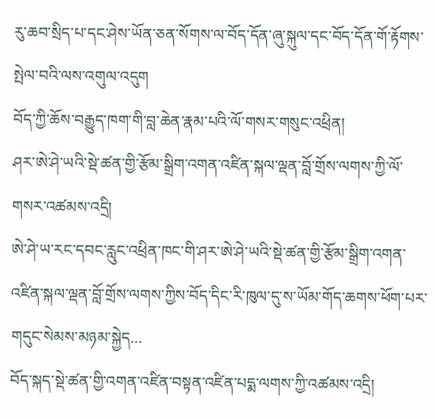རུ་ཆབ་སྲིད་པ་དང་ཤེས་ཡོན་ཅན་སོགས་ལ་བོད་དོན་ཞུ་སྐུལ་དང་བོད་དོན་གོ་རྟོགས་སྤེལ་བའི་ལས་འགུལ་འདུག
བོད་ཀྱི་ཆོས་བརྒྱུད་ཁག་གི་བླ་ཆེན་རྣམ་པའི་ལོ་གསར་གསུང་འཕྲིན།
ཤར་ཨེ་ཤེ་ཡའི་སྡེ་ཚན་གྱི་རྩོམ་སྒྲིག་འགན་འཛིན་སྐལ་ལྡན་བློ་གྲོས་ལགས་ཀྱི་ལོ་གསར་འཚམས་འདྲི།
ཨེ་ཤེ་ཡ་རང་དབང་རླུང་འཕྲིན་ཁང་གི་ཤར་ཨེ་ཤེ་ཡའི་སྡེ་ཚན་གྱི་རྩོམ་སྒྲིག་འགན་འཛིན་སྐལ་ལྡན་བློ་གྲོས་ལགས་ཀྱིས་བོད་དིང་རི་ཁུལ་དུ་ས་ཡོམ་གོད་ཆགས་ཕོག་པར་གདུང་སེམས་མཉམ་སྐྱེད...
བོད་སྐད་སྡེ་ཚན་གྱི་འགན་འཛིན་བསྟན་འཛིན་པདྨ་ལགས་ཀྱི་འཚམས་འདྲི།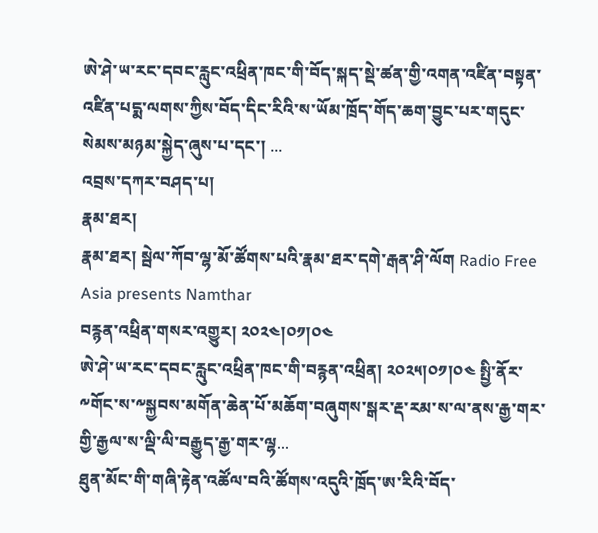ཨེ་ཤེ་ཡ་རང་དབང་རླུང་འཕྲིན་ཁང་གི་བོད་སྐད་སྡེ་ཚན་གྱི་འགན་འཛིན་བསྟན་འཛིན་པདྨ་ལགས་ཀྱིས་བོད་དིང་རིའི་ས་ཡོམ་ཁྲོད་གོད་ཆག་བྱུང་པར་གདུང་སེམས་མཉམ་སྐྱེད་ཞུས་པ་དང་། ...
འབྲས་དཀར་བཤད་པ།
རྣམ་ཐར།
རྣམ་ཐར། སྦེལ་ཀོབ་ལྷ་མོ་ཚོགས་པའི་རྣམ་ཐར་དགེ་རྒན་ཤི་ལོག Radio Free Asia presents Namthar
བརྙན་འཕྲིན་གསར་འགྱུར། ༢༠༢༤།༠༡།༠༤
ཨེ་ཤེ་ཡ་རང་དབང་རླུང་འཕྲིན་ཁང་གི་བརྙན་འཕྲིན། ༢༠༢༥།༠༡།༠༤ སྤྱི་ནོར་༸གོང་ས་༸སྐྱབས་མགོན་ཆེན་པོ་མཆོག་བཞུགས་སྒར་རྡ་རམ་ས་ལ་ནས་རྒྱ་གར་གྱི་རྒྱལ་ས་ལྡི་ལི་བརྒྱུད་རྒྱ་གར་ལྷ...
ཐུན་མོང་གི་གཞི་རྟེན་འཚོལ་བའི་ཚོགས་འདུའི་ཁྲོད་ཨ་རིའི་བོད་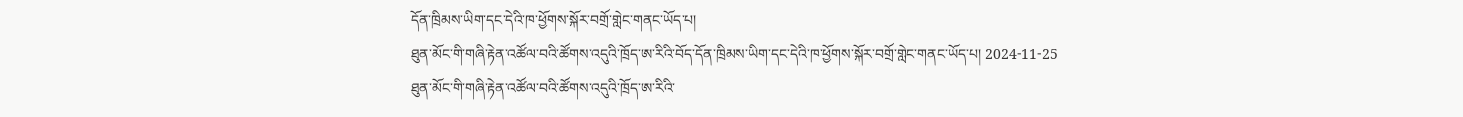དོན་ཁྲིམས་ཡིག་དང་དེའི་ཁ་ཕྱོགས་སྐོར་བགྲོ་གླེང་གནང་ཡོད་པ།
ཐུན་མོང་གི་གཞི་རྟེན་འཚོལ་བའི་ཚོགས་འདུའི་ཁྲོད་ཨ་རིའི་བོད་དོན་ཁྲིམས་ཡིག་དང་དེའི་ཁ་ཕྱོགས་སྐོར་བགྲོ་གླེང་གནང་ཡོད་པ། 2024-11-25
ཐུན་མོང་གི་གཞི་རྟེན་འཚོལ་བའི་ཚོགས་འདུའི་ཁྲོད་ཨ་རིའི་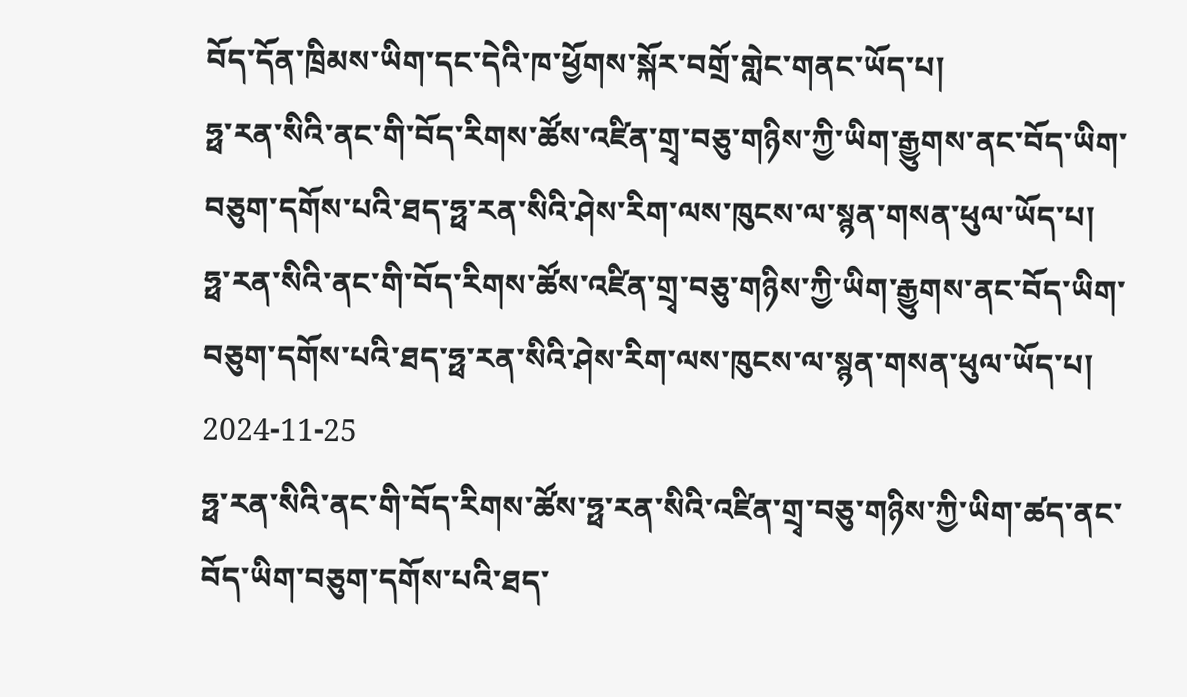བོད་དོན་ཁྲིམས་ཡིག་དང་དེའི་ཁ་ཕྱོགས་སྐོར་བགྲོ་གླེང་གནང་ཡོད་པ།
ཧྥ་རན་སིའི་ནང་གི་བོད་རིགས་ཚོས་འཛིན་གྲྭ་བཅུ་གཉིས་ཀྱི་ཡིག་རྒྱུགས་ནང་བོད་ཡིག་བཅུག་དགོས་པའི་ཐད་ཧྥ་རན་སིའི་ཤེས་རིག་ལས་ཁུངས་ལ་སྙན་གསན་ཕུལ་ཡོད་པ།
ཧྥ་རན་སིའི་ནང་གི་བོད་རིགས་ཚོས་འཛིན་གྲྭ་བཅུ་གཉིས་ཀྱི་ཡིག་རྒྱུགས་ནང་བོད་ཡིག་བཅུག་དགོས་པའི་ཐད་ཧྥ་རན་སིའི་ཤེས་རིག་ལས་ཁུངས་ལ་སྙན་གསན་ཕུལ་ཡོད་པ། 2024-11-25
ཧྥ་རན་སིའི་ནང་གི་བོད་རིགས་ཚོས་ཧྥ་རན་སིའི་འཛིན་གྲྭ་བཅུ་གཉིས་ཀྱི་ཡིག་ཚད་ནང་བོད་ཡིག་བཅུག་དགོས་པའི་ཐད་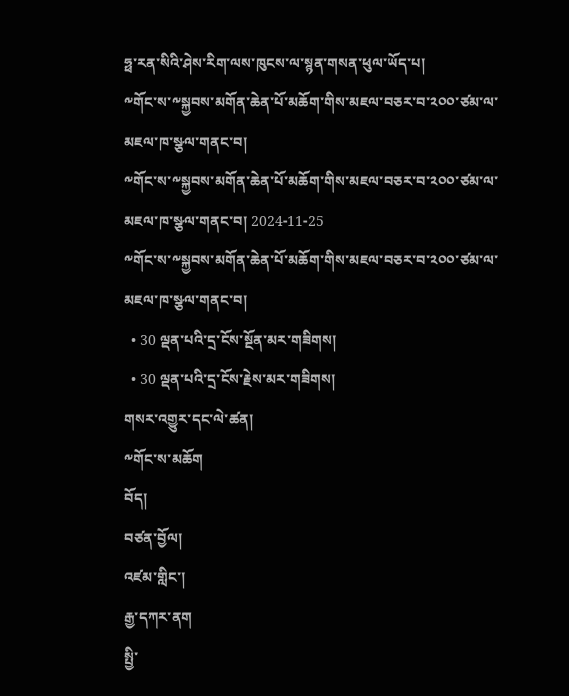ཧྥ་རན་སིའི་ཤེས་རིག་ལས་ཁུངས་ལ་སྙན་གསན་ཕུལ་ཡོད་པ།
༸གོང་ས་༸སྐྱབས་མགོན་ཆེན་པོ་མཆོག་གིས་མཇལ་བཅར་བ་༢༠༠་ཙམ་ལ་མཇལ་ཁ་སྩལ་གནང་བ།
༸གོང་ས་༸སྐྱབས་མགོན་ཆེན་པོ་མཆོག་གིས་མཇལ་བཅར་བ་༢༠༠་ཙམ་ལ་མཇལ་ཁ་སྩལ་གནང་བ། 2024-11-25
༸གོང་ས་༸སྐྱབས་མགོན་ཆེན་པོ་མཆོག་གིས་མཇལ་བཅར་བ་༢༠༠་ཙམ་ལ་མཇལ་ཁ་སྩལ་གནང་བ།
  • 30 ལྡན་པའི་དྲ་ངོས་སྔོན་མར་གཟིགས།
  • 30 ལྡན་པའི་དྲ་ངོས་རྗེས་མར་གཟིགས།
གསར་འགྱུར་དང་ལེ་ཚན།
༸གོང་ས་མཆོག
བོད།
བཙན་བྱོལ།
འཛམ་གླིང་།
རྒྱ་དཀར་ནག
སྤྱི་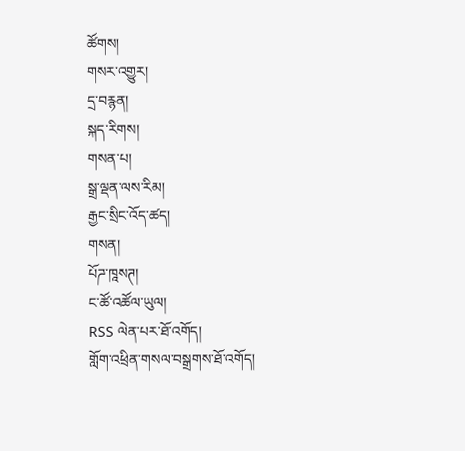ཚོགས།
གསར་འགྱུར།
དྲ་བརྙན།
སྐད་རིགས།
གསན་པ།
སྒྲ་ལྡན་ལས་རིམ།
རྒྱང་སྲིང་འོད་ཚད།
གསན།
པོཌ་ཁཱསཊ།
ང་ཚོ་འཚོལ་ཡུལ།
RSS ལེན་པར་ཐོ་འགོད།
གློག་འཕྲིན་གསལ་བསྒྲགས་ཐོ་འགོད།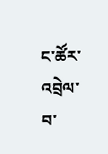ང་ཚོར་འབྲེལ་བ་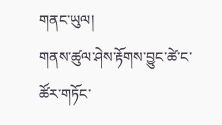གནང་ཡུལ།
གནས་ཚུལ་ཤེས་རྟོགས་བྱུང་ཚེ་ང་ཚོར་གཏོང་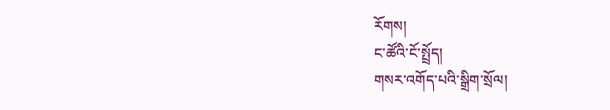རོགས།
ང་ཚོའི་ངོ་སྤྲོད།
གསར་འགོད་པའི་སྒྲིག་སྲོལ།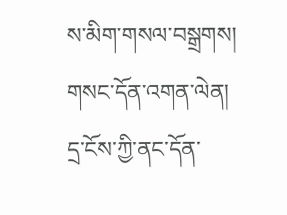ས་མིག་གསལ་བསྒྲགས།
གསང་དོན་འགན་ལེན།
དྲ་ངོས་ཀྱི་ནང་དོན་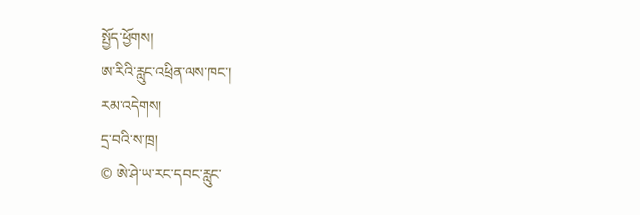སྤྱོད་ཕྱོགས།
ཨ་རིའི་རླུང་འཕྲིན་ལས་ཁང་།
རམ་འདེགས།
དྲ་བའི་ས་ཁྲ།
© ཨེ་ཤེ་ཡ་རང་དབང་རླུང་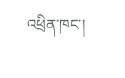འཕྲིན་ཁང་།